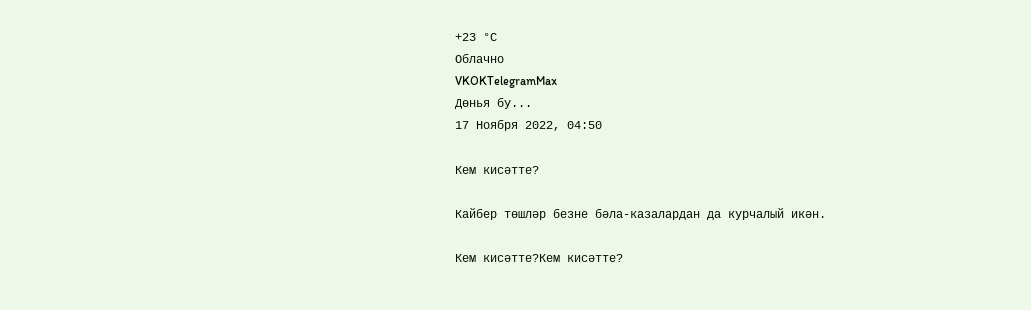+23 °С
Облачно
VKOKTelegramMax
Дөнья бу...
17 Ноября 2022, 04:50

Кем кисәтте?

Кайбер төшләр безне бәла-казалардан да курчалый икән.

Кем кисәтте?Кем кисәтте?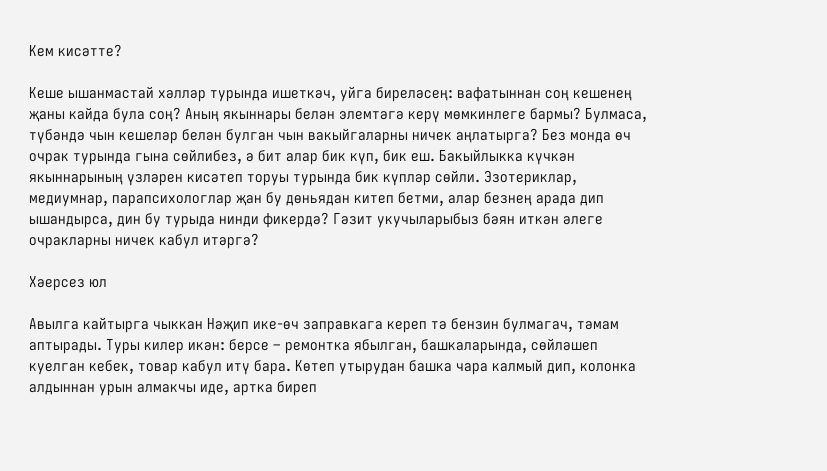Кем кисәтте?

Кеше ышанмастай хәлләр турында ишеткәч, уйга биреләсең: вафатыннан соң кешенең җаны кайда була соң? Аның якыннары белән элемтәгә керү мөмкинлеге бармы? Булмаса, түбәндә чын кешеләр белән булган чын вакыйгаларны ничек аңлатырга? Без монда өч очрак турында гына сөйлибез, ә бит алар бик күп, бик еш. Бакыйлыкка күчкән якыннарының үзләрен кисәтеп торуы турында бик күпләр сөйли. Эзотериклар, медиумнар, парапсихологлар җан бу дөньядан китеп бетми, алар безнең арада дип ышандырса, дин бу турыда нинди фикердә? Гәзит укучыларыбыз бәян иткән әлеге очракларны ничек кабул итәргә?

Хәерсез юл

Авылга кайтырга чыккан Нәҗип ике-өч заправкага кереп тә бензин булмагач, тәмам аптырады. Туры килер икән: берсе – ремонтка ябылган, башкаларында, сөйләшеп куелган кебек, товар кабул итү бара. Көтеп утырудан башка чара калмый дип, колонка алдыннан урын алмакчы иде, артка биреп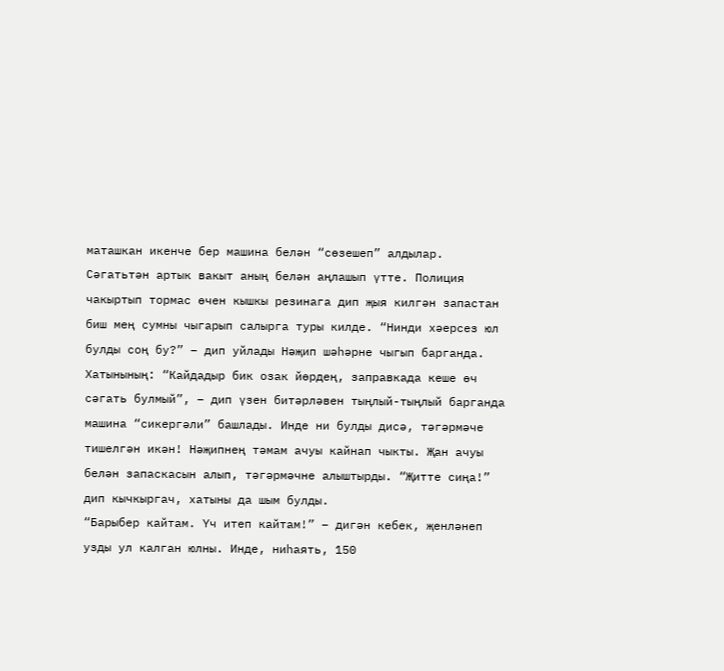маташкан икенче бер машина белән “сөзешеп” алдылар. Сәгатьтән артык вакыт аның белән аңлашып үтте. Полиция чакыртып тормас өчен кышкы резинага дип җыя килгән запастан биш мең сумны чыгарып салырга туры килде. “Нинди хәерсез юл булды соң бу?” – дип уйлады Нәҗип шәһәрне чыгып барганда. Хатынының: “Кайдадыр бик озак йөрдең, заправкада кеше өч сәгать булмый”, – дип үзен битәрләвен тыңлый-тыңлый барганда машина “сикергәли” башлады. Инде ни булды дисә, тәгәрмәче тишелгән икән! Нәҗипнең тәмам ачуы кайнап чыкты. Җан ачуы белән запаскасын алып, тәгәрмәчне алыштырды. “Җитте сиңа!” дип кычкыргач, хатыны да шым булды.
“Барыбер кайтам. Үч итеп кайтам!” – дигән кебек, җенләнеп узды ул калган юлны. Инде, ниһаять, 150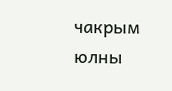чакрым юлны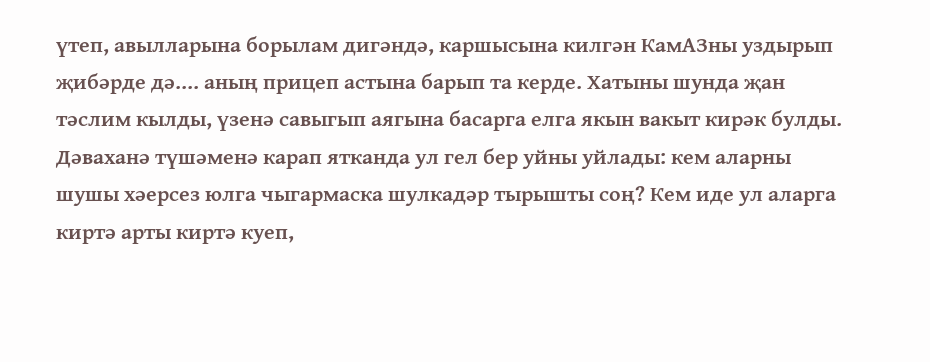үтеп, авылларына борылам дигәндә, каршысына килгән КамАЗны уздырып җибәрде дә.... аның прицеп астына барып та керде. Хатыны шунда җан тәслим кылды, үзенә савыгып аягына басарга елга якын вакыт кирәк булды. Дәваханә түшәменә карап ятканда ул гел бер уйны уйлады: кем аларны шушы хәерсез юлга чыгармаска шулкадәр тырышты соң? Кем иде ул аларга киртә арты киртә куеп,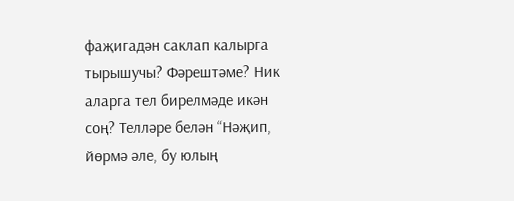фаҗигадән саклап калырга тырышучы? Фәрештәме? Ник аларга тел бирелмәде икән соң? Телләре белән “Нәҗип, йөрмә әле, бу юлың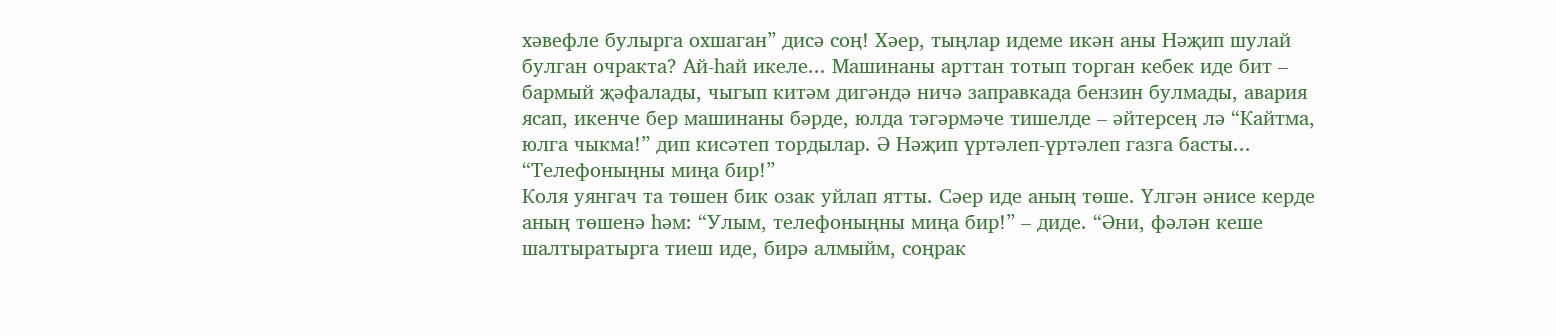хәвефле булырга охшаган” дисә соң! Хәер, тыңлар идеме икән аны Нәҗип шулай булган очракта? Ай-һай икеле... Машинаны арттан тотып торган кебек иде бит – бармый җәфалады, чыгып китәм дигәндә ничә заправкада бензин булмады, авария ясап, икенче бер машинаны бәрде, юлда тәгәрмәче тишелде – әйтерсең лә “Кайтма, юлга чыкма!” дип кисәтеп тордылар. Ә Нәҗип үртәлеп-үртәлеп газга басты...
“Телефоныңны миңа бир!”
Коля уянгач та төшен бик озак уйлап ятты. Сәер иде аның төше. Үлгән әнисе керде аның төшенә һәм: “Улым, телефоныңны миңа бир!” – диде. “Әни, фәлән кеше шалтыратырга тиеш иде, бирә алмыйм, соңрак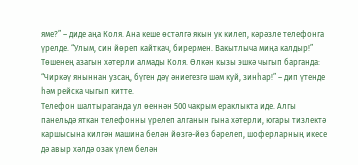яме?” – диде аңа Коля. Ана кеше өстәлгә якын ук килеп, кәрәзле телефонга үрелде. “Улым, син йөреп кайткач, бирермен. Вакытлыча миңа калдыр!” Төшенең азагын хәтерли алмады Коля. Өлкән кызы эшкә чыгып барганда: “Чиркәү яныннан узсаң, бүген дәү әниегезгә шәм куй, зинһар!” – дип үтенде һәм рейска чыгып китте.
Телефон шалтыраганда ул өеннән 500 чакрым ераклыкта иде. Алгы панельдә яткан телефонны үрелеп алганын гына хәтерли, югары тизлектә каршысына килгән машина белән йөзгә-йөз бәрелеп, шоферларның икесе дә авыр хәлдә озак үлем белән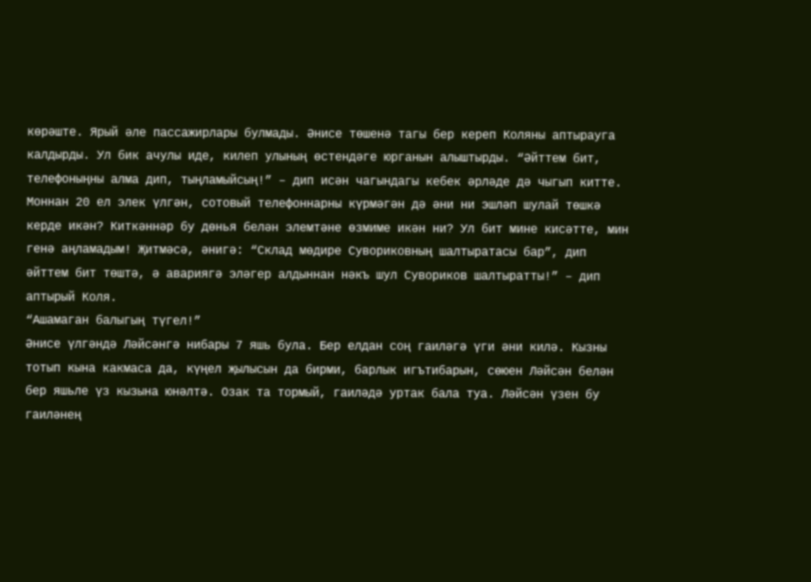көрәште. Ярый әле пассажирлары булмады. Әнисе төшенә тагы бер кереп Коляны аптырауга калдырды. Ул бик ачулы иде, килеп улының өстендәге юрганын алыштырды. “Әйттем бит, телефоныңны алма дип, тыңламыйсың!” – дип исән чагындагы кебек әрләде дә чыгып китте. Моннан 20 ел элек үлгән, сотовый телефоннарны күрмәгән дә әни ни эшләп шулай төшкә керде икән? Киткәннәр бу дөнья белән элемтәне өзмиме икән ни? Ул бит мине кисәтте, мин генә аңламадым! Җитмәсә, әнигә: “Склад мөдире Сувориковның шалтыратасы бар”, дип әйттем бит төштә, ә авариягә эләгер алдыннан нәкъ шул Сувориков шалтыратты!” – дип аптырый Коля.
“Ашамаган балыгың түгел!”
Әнисе үлгәндә Ләйсәнгә нибары 7 яшь була. Бер елдан соң гаиләгә үги әни килә. Кызны тотып кына какмаса да, күңел җылысын да бирми, барлык игътибарын, сөюен Ләйсән белән бер яшьле үз кызына юнәлтә. Озак та тормый, гаиләдә уртак бала туа. Ләйсән үзен бу гаиләнең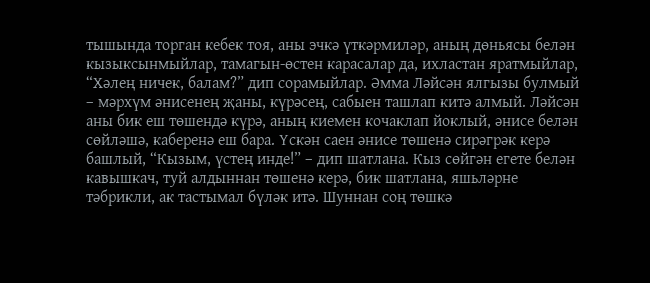тышында торган кебек тоя, аны эчкә үткәрмиләр, аның дөньясы белән кызыксынмыйлар, тамагын-өстен карасалар да, ихластан яратмыйлар, “Хәлең ничек, балам?” дип сорамыйлар. Әмма Ләйсән ялгызы булмый – мәрхүм әнисенең җаны, күрәсең, сабыен ташлап китә алмый. Ләйсән аны бик еш төшендә күрә, аның киемен кочаклап йоклый, әнисе белән сөйләшә, каберенә еш бара. Үскән саен әнисе төшенә сирәгрәк керә башлый, “Кызым, үстең инде!” – дип шатлана. Кыз сөйгән егете белән кавышкач, туй алдыннан төшенә керә, бик шатлана, яшьләрне тәбрикли, ак тастымал бүләк итә. Шуннан соң төшкә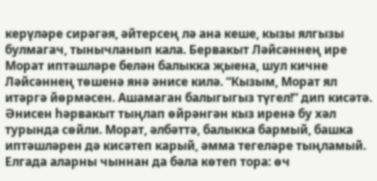керүләре сирәгәя, әйтерсең лә ана кеше, кызы ялгызы булмагач, тынычланып кала. Бервакыт Ләйсәннең ире Морат иптәшләре белән балыкка җыена, шул кичне Ләйсәннең төшенә янә әнисе килә. “Кызым, Морат ял итәргә йөрмәсен. Ашамаган балыгыгыз түгел!” дип кисәтә. Әнисен һәрвакыт тыңлап өйрәнгән кыз иренә бу хәл турында сөйли. Морат, әлбәттә, балыкка бармый, башка иптәшләрен дә кисәтеп карый, әмма тегеләре тыңламый. Елгада аларны чыннан да бәла көтеп тора: өч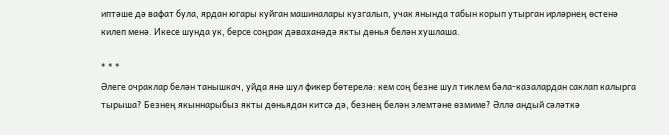иптәше дә вафат була, ярдан югары куйган машиналары кузгалып, учак янында табын корып утырган ирләрнең өстенә килеп менә. Икесе шунда ук, берсе соңрак дәваханәдә якты дөнья белән хушлаша.

* * *
Әлеге очраклар белән танышкач, уйда янә шул фикер бөтерелә: кем соң безне шул тиклем бәла-казалардан саклап калырга тырыша? Безнең якыннарыбыз якты дөньядан китсә дә, безнең белән элемтәне өзмиме? Әллә андый сәләткә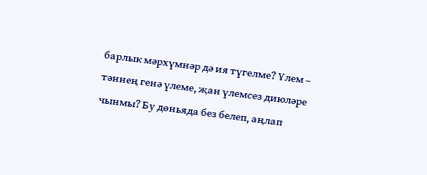барлык мәрхүмнәр дә ия түгелме? Үлем – тәннең генә үлеме, җан үлемсез диюләре чынмы? Бу дөньяда без белеп, аңлап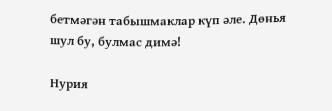бетмәгән табышмаклар күп әле. Дөнья шул бу, булмас димә!

Нурия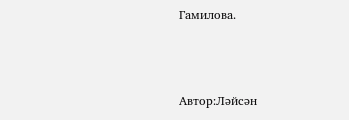Гамилова.



Автор:Ләйсән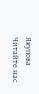Якупова
Читайте нас